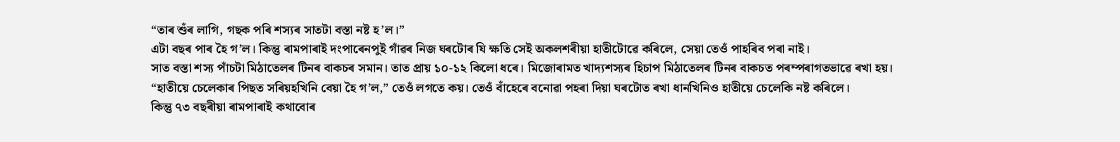“তাৰ শুঁৰ লাগি, গছক পৰি শস্যৰ সাতটা বস্তা নষ্ট হ’ল।”
এটা বছৰ পাৰ হৈ গ’ল। কিন্তু ৰামপাৰাই দংপাৰেনপুই গাঁৱৰ নিজ ঘৰটোৰ যি ক্ষতি সেই অকলশৰীয়া হাতীটোৱে কৰিলে, সেয়া তেওঁ পাহৰিব পৰা নাই।
সাত বস্তা শস্য পাঁচটা মিঠাতেলৰ টিনৰ বাকচৰ সমান। তাত প্ৰায় ১০-১২ কিলো ধৰে। মিজোৰামত খাদ্যশস্যৰ হিচাপ মিঠাতেলৰ টিনৰ বাকচত পৰম্পৰাগতভাৱে ৰখা হয়।
“হাতীয়ে চেলেকাৰ পিছত সৰিয়হখিনি বেয়া হৈ গ’ল,” তেওঁ লগতে কয়। তেওঁ বাঁহেৰে বনোৱা পহৰা দিয়া ঘৰটোত ৰখা ধানখিনিও হাতীয়ে চেলেকি নষ্ট কৰিলে।
কিন্তু ৭৩ বছৰীয়া ৰামপাৰাই কথাবোৰ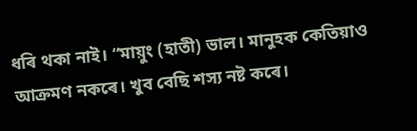ধৰি থকা নাই। “মায়ুং (হাতী) ভাল। মানুহক কেতিয়াও আক্ৰমণ নকৰে। খুব বেছি শস্য নষ্ট কৰে।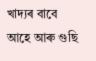খাদ্যৰ বাবে আহে আৰু গুছি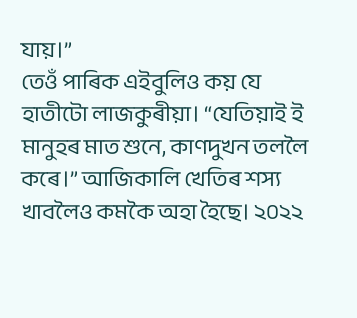যায়।”
তেওঁ পাৰিক এইবুলিও কয় যে হাতীটো লাজকুৰীয়া। “যেতিয়াই ই মানুহৰ মাত শুনে, কাণদুখন তললৈ কৰে।” আজিকালি খেতিৰ শস্য খাবলৈও কমকৈ অহা হৈছে। ২০২২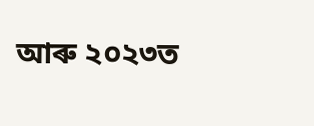আৰু ২০২৩ত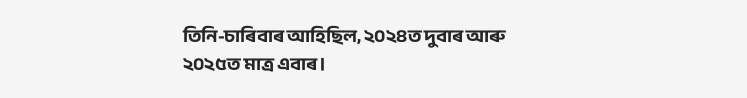তিনি-চাৰিবাৰ আহিছিল, ২০২৪ত দুবাৰ আৰু ২০২৫ত মাত্ৰ এবাৰ।